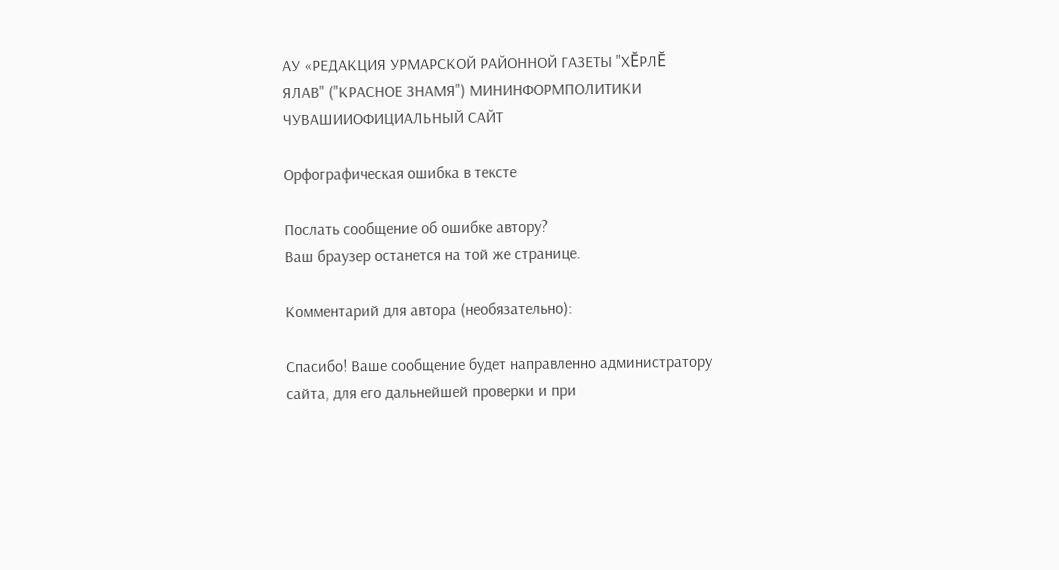АУ «РЕДАКЦИЯ УРМАРСКОЙ РАЙОННОЙ ГАЗЕТЫ "ХĔРЛĔ ЯЛАВ" ("КРАСНОЕ ЗНАМЯ") МИНИНФОРМПОЛИТИКИ ЧУВАШИИОФИЦИАЛЬНЫЙ САЙТ

Орфографическая ошибка в тексте

Послать сообщение об ошибке автору?
Ваш браузер останется на той же странице.

Комментарий для автора (необязательно):

Спасибо! Ваше сообщение будет направленно администратору сайта, для его дальнейшей проверки и при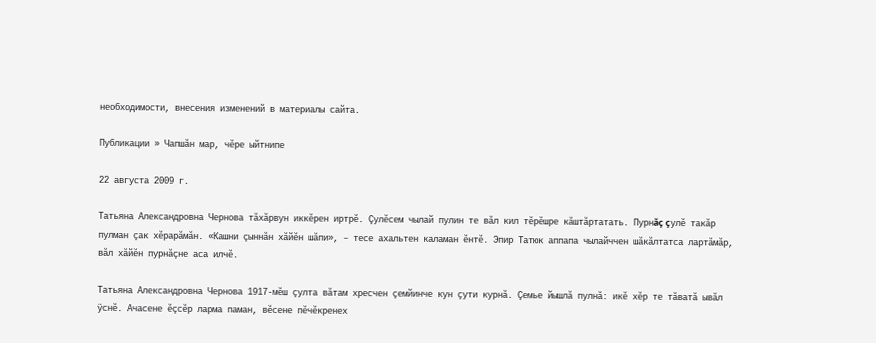необходимости, внесения изменений в материалы сайта.

Публикации » Чапшăн мар, чĕре ыйтнипе

22 августа 2009 г.

Татьяна Александровна Чернова тăхăрвун иккĕрен иртрĕ. Çулĕсем чылай пулин те вăл кил тĕрĕшре кăштăртатать. Пурнăç çулĕ такăр пулман çак хĕрарăмăн. «Кашни çыннăн хăйĕн шăпи», – тесе ахальтен каламан ĕнтĕ. Эпир Татюк аппапа чылайччен шăкăлтатса лартăмăр, вăл хăйĕн пурнăçне аса илчĕ.

Татьяна Александровна Чернова 1917-мĕш çулта вăтам хресчен çемйинче кун çути курнă. Çемье йышлă пулнă: икĕ хĕр те тăватă ывăл ÿснĕ. Ачасене ĕçсĕр ларма паман, вĕсене пĕчĕкренех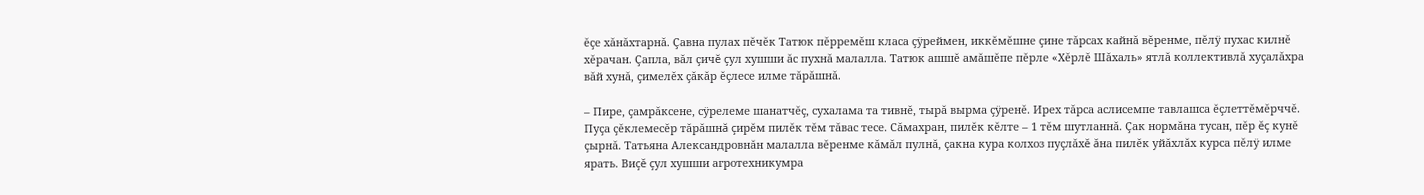ĕçе хăнăхтарнă. Çавна пулах пĕчĕк Татюк пĕрремĕш класа çÿреймен, иккĕмĕшне çине тăрсах кайнă вĕренме, пĕлÿ пухас килнĕ хĕрачан. Çапла, вăл çичĕ çул хушши ăс пухнă малалла. Татюк ашшĕ амăшĕпе пĕрле «Хĕрлĕ Шăхаль» ятлă коллективлă хуçалăхра вăй хунă, çимелĕх çăкăр ĕçлесе илме тăрăшнă.

– Пире, çамрăксене, сÿрелеме шанатчĕç, сухалама та тивнĕ, тырă вырма çÿренĕ. Ирех тăрса аслисемпе тавлашса ĕçлеттĕмĕрччĕ. Пуçа çĕклемесĕр тăрăшнă çирĕм пилĕк тĕм тăвас тесе. Сăмахран, пилĕк кĕлте – 1 тĕм шутланнă. Çак нормăна тусан, пĕр ĕç кунĕ çырнă. Татьяна Александровнăн малалла вĕренме кăмăл пулнă, çакна кура колхоз пуçлăхĕ ăна пилĕк уйăхлăх курса пĕлÿ илме ярать. Виçĕ çул хушши агротехникумра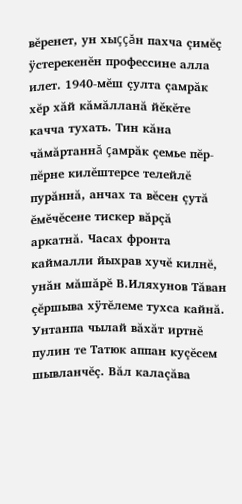вĕренет, ун хыççăн пахча çимĕç ÿстерекенĕн профессине алла илет. 1940-мĕш çулта çамрăк хĕр хăй кăмăлланă йĕкĕте качча тухать. Тин кăна чăмăртаннă çамрăк çемье пĕр-пĕрне килĕштерсе телейлĕ пурăннă, анчах та вĕсен çутă ĕмĕчĕсене тискер вăрçă аркатнă. Часах фронта каймалли йыхрав хучĕ килнĕ, унăн мăшăрĕ В.Иляхунов Тăван çĕршыва хÿтĕлеме тухса кайнă. Унтанпа чылай вăхăт иртнĕ пулин те Татюк аппан куçĕсем шывланчĕç. Вăл калаçăва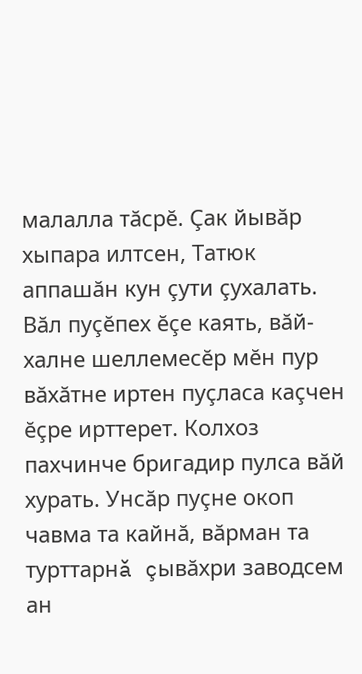малалла тăсрĕ. Çак йывăр хыпара илтсен, Татюк аппашăн кун çути çухалать. Вăл пуçĕпех ĕçе каять, вăй-халне шеллемесĕр мĕн пур вăхăтне иртен пуçласа каçчен ĕçре ирттерет. Колхоз пахчинче бригадир пулса вăй хурать. Унсăр пуçне окоп чавма та кайнă, вăрман та турттарнă çывăхри заводсем ан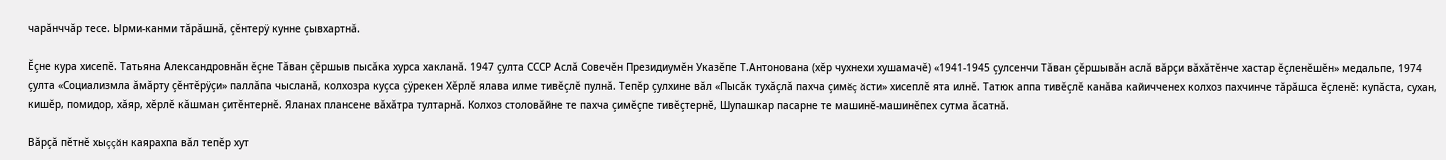чарăнччăр тесе. Ырми-канми тăрăшнă, çĕнтерÿ кунне çывхартнă.

Ĕçне кура хисепĕ. Татьяна Александровнăн ĕçне Тăван çĕршыв пысăка хурса хакланă. 1947 çулта СССР Аслă Совечĕн Президиумĕн Указĕпе Т.Антонована (хĕр чухнехи хушамачĕ) «1941-1945 çулсенчи Тăван çĕршывăн аслă вăрçи вăхăтĕнче хастар ĕçленĕшĕн» медальпе, 1974 çулта «Социализмла ăмăрту çĕнтĕрÿçи» паллăпа чысланă, колхозра куçса çÿрекен Хĕрлĕ ялава илме тивĕçлĕ пулнă. Тепĕр çулхине вăл «Пысăк тухăçлă пахча çимĕç ăсти» хисеплĕ ята илнĕ. Татюк аппа тивĕçлĕ канăва кайичченех колхоз пахчинче тăрăшса ĕçленĕ: купăста, сухан, кишĕр, помидор, хăяр, хĕрлĕ кăшман çитĕнтернĕ. Яланах плансене вăхăтра тултарнă. Колхоз столовăйне те пахча çимĕçпе тивĕçтернĕ, Шупашкар пасарне те машинĕ-машинĕпех сутма ăсатнă.

Вăрçă пĕтнĕ хыççăн каярахпа вăл тепĕр хут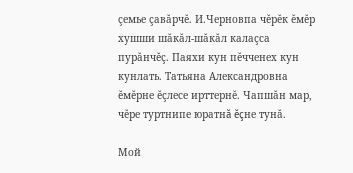çемье çавăрчĕ. И.Черновпа чĕрĕк ĕмĕр хушши шăкăл-шăкăл калаçса пурăнчĕç. Паяхи кун пĕчченех кун кунлать. Татьяна Александровна ĕмĕрне ĕçлесе ирттернĕ. Чапшăн мар, чĕре туртнипе юратнă ĕçне тунă.

Мой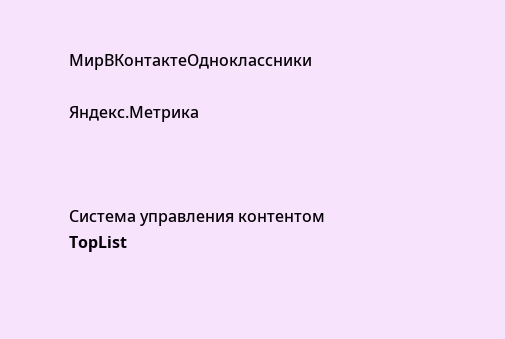МирВКонтактеОдноклассники

Яндекс.Метрика



Система управления контентом
TopList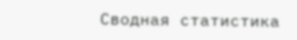Сводная статистика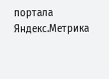портала Яндекс.Метрика